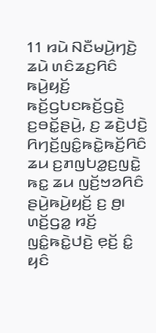11 ꤙꤣꤧ ꤡꤢꤪꤗꤣꤧ꤬ꤚꤢꤧ꤬ ꤘꤣꤧ ꤛꤢꤨꤘꤢ꤬ꤖꤢꤨ ꤒꤣꤧ꤬ꤟꤢꤩ꤬ ꤒꤢꤩ꤬ꤞꤝꤢꤒꤢꤩ꤬ꤞꤢꤧ꤬ ꤢ꤬ꤋꤢꤩ꤭ꤔꤣꤧ꤬, ꤢ꤬ ꤘꤢꤧ꤬ꤓꤢꤧ꤬ ꤖꤚꤢꤩ꤬ꤜꤢꤨ꤭ꤒꤢꤧ꤭ꤒꤢꤩ꤬ꤖꤢꤨ ꤘꤣ ꤢ꤬ꤊꤜꤝꤤ꤭ꤢ꤬ꤜꤢꤧ꤭ ꤒꤢ꤭ ꤘꤣ ꤜꤢꤩ꤬ꤠꤤꤖꤢꤨ ꤔꤣꤧ꤬ꤒꤣꤧ꤬ꤟꤢꤩ꤬ ꤢ꤬ ꤥ꤬꤯ ꤛꤢꤩ꤬ꤞꤤ꤭ ꤙꤢꤩ꤬ ꤜꤢꤨ꤭ꤒꤢꤧ꤭ꤓꤢꤧ꤬ ꤕ꤫ꤢꤩ꤬ ꤢꤨ꤭ ꤟꤢꤨ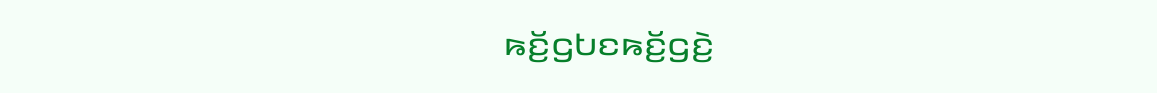ꤒꤢꤩ꤬ꤞꤝꤢꤒꤢꤩ꤬ꤞꤢꤧ꤬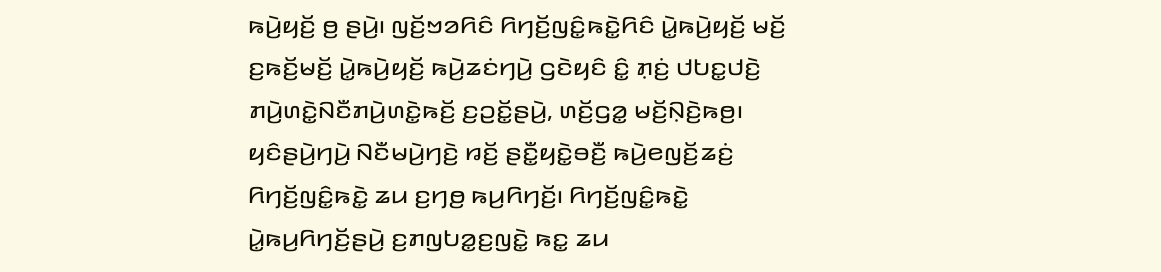ꤒꤣꤧ꤬ꤟꤢꤩ꤬ ꤥ꤬ ꤔꤣꤧ꤬꤯ ꤜꤢꤩ꤬ꤠꤤꤖꤢꤨ ꤖꤚꤢꤩ꤬ꤜꤢꤨ꤭ꤒꤢꤧ꤭ꤖꤢꤨ ꤣꤧ꤭ꤒꤣꤧ꤬ꤟꤢꤩ꤬ ꤗꤢꤩ꤬ ꤢ꤬ꤒꤢꤩ꤬ꤗꤢꤩ꤬ ꤣꤧ꤭ꤒꤣꤧ꤬ꤟꤢꤩ꤬ ꤒꤣꤧ꤬ꤘꤢꤦꤚꤣꤧ꤬ ꤞꤢꤧꤟꤢꤨ ꤢꤨ꤭ ꤊ꤫ꤢꤦ꤬ ꤓꤝꤢ꤭ꤓꤢꤧ꤬ ꤊꤣꤧ꤬ꤛꤢꤧ꤭ꤡꤢꤪꤊꤣꤧ꤬ꤛꤢꤧ꤭ꤒꤢꤩ꤬ ꤢ꤬ꤑꤢꤩ꤭ꤔꤣꤧ꤬, ꤛꤢꤩ꤬ꤞꤤ꤭ ꤗꤢꤩ꤬ꤡ꤫ꤢꤧ꤬ꤒꤥ꤬꤯ ꤟꤢꤨꤔꤣꤧ꤬ꤚꤣꤧ꤬ ꤡꤢꤪꤗꤣꤧ꤬ꤚꤢꤧ꤬ ꤙꤢꤩ꤬ ꤔꤢꤪ꤭ꤟꤢꤧ꤭ꤋꤢꤪ꤬ ꤒꤣꤧ꤬ꤕꤜꤢꤩ꤬ꤘꤢꤦ꤬ ꤖꤚꤢꤩ꤬ꤜꤢꤨ꤭ꤒꤢꤧ꤭ ꤘꤣ ꤢ꤬ꤚꤥ꤬ ꤒꤣ꤬ꤖꤚꤢꤩ꤬꤯ ꤖꤚꤢꤩ꤬ꤜꤢꤨ꤭ꤒꤢꤧ꤭ ꤣꤧ꤭ꤒꤣ꤬ꤖꤚꤢꤩ꤬ꤔꤣꤧ꤬ ꤢ꤬ꤊꤜꤝꤤ꤭ꤢ꤬ꤜꤢꤧ꤭ ꤒꤢ꤭ ꤘꤣ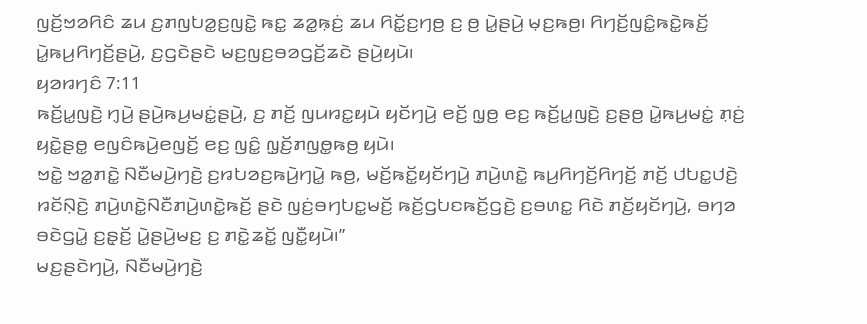ꤜꤢꤩ꤬ꤠꤤꤖꤢꤨ ꤘꤣ ꤢ꤬ꤊꤜꤝꤤ꤭ꤢ꤬ꤜꤢꤧ꤭ ꤒꤢ꤭ ꤘꤤ꤭ꤒ꤫ꤢꤦ꤬ ꤘꤣ ꤖꤢꤩ꤭ꤢ꤬ꤚꤥ꤬ ꤢ꤬ ꤥ꤬ ꤣꤧ꤭ꤔꤣꤧ꤬ ꤗ꤫ꤢ꤬ꤒꤥ꤬꤯ ꤖꤚꤢꤩ꤬ꤜꤢꤨ꤭ꤒꤢꤧ꤭ꤒꤢꤩ꤬ ꤣꤧ꤭ꤒꤣ꤬ꤖꤚꤢꤩ꤬ꤔꤣꤧ꤬, ꤢ꤬ꤞꤢꤧꤔꤢꤧ ꤗꤢ꤬ꤜꤢ꤬ꤋꤤꤞꤢꤩ꤬ꤘꤢꤧ ꤔꤣꤧ꤬ꤟꤣꤧ꤯
ꤟꤤꤙꤚꤢꤨ 7:11
ꤒꤢꤩ꤬ꤣ꤭ꤜꤢꤧ꤬ ꤚ꤫ꤣꤧ꤬ ꤔꤣꤧ꤬ꤒꤣ꤬ꤗꤢꤦ꤭ꤔꤣꤧ꤬, ꤢ꤬ ꤊꤢꤩ꤬ ꤜꤣꤙꤢ꤭ꤟꤣꤧ ꤟꤢꤩꤚꤣꤧ꤬ ꤕꤢꤩ꤬ ꤜ꤫ꤥ꤬ ꤕꤢ꤬ ꤒꤢꤩ꤬ꤣ꤭ꤜꤢꤧ꤬ ꤢ꤬ꤔꤥ꤬ ꤣꤧ꤭ꤒꤣ꤬ꤗꤢꤦ꤭ ꤊ꤫ꤢꤦ꤬ ꤟꤢꤧ꤭ꤔꤥ꤭ ꤕꤜꤢꤨꤒꤣꤧ꤬ꤕꤜꤢꤩ꤬ ꤕꤢ꤬ ꤜꤢꤨ꤭ ꤜ꤫ꤢꤩ꤬ꤊꤜꤥ꤭ꤒꤥ꤬ ꤟꤣꤧ꤯
ꤠꤢꤧ꤭ ꤠꤤ꤭ꤊꤢꤧ꤭ ꤡꤢꤪꤗꤣꤧ꤬ꤚꤢꤧ꤬ ꤢ꤬ꤙꤝꤤꤢ꤬ꤒꤣꤧ꤬ꤚꤣꤧ꤭ ꤒꤥ꤬, ꤗꤢꤩ꤬ꤒꤢꤩ꤭ꤟꤢꤩꤚꤣꤧ꤬ ꤊꤣꤧ꤬ꤛꤢꤧ꤭ ꤒꤣ꤬ꤖꤚꤢꤩ꤬ꤖꤚꤢꤩ꤬ ꤊꤢꤩ꤬ ꤓꤝꤢ꤭ꤓꤢꤧ꤬ ꤙꤢꤩꤡ꤫ꤢꤧ꤬ ꤊꤣꤧ꤬ꤛꤢꤧ꤭ꤡꤢꤪꤊꤣꤧ꤬ꤛꤢꤧ꤭ꤒꤢꤩ꤬ ꤔꤢꤧ ꤜꤢꤦ꤬ꤋꤚꤝꤢ꤭ꤗꤢꤩ꤬ ꤒꤢꤩ꤬ꤞꤝꤢꤒꤢꤩ꤬ꤞꤢꤧ꤬ ꤢ꤬ꤋꤛꤢ꤭ ꤖꤢꤧ ꤊꤢꤩ꤬ꤟꤢꤩꤚꤣꤧ꤬, ꤋꤚꤤ ꤋꤢꤧꤞꤣꤧ꤭ ꤢ꤬ꤔ꤫ꤢꤩ꤬ ꤣꤧ꤭ꤔꤣꤧ꤬ꤗꤢ꤬ ꤢ꤬ ꤊꤢꤧ꤭ꤘꤢꤩ꤭ ꤜꤢꤪ꤭ꤟꤣꤧ꤯”
ꤗꤢ꤬ꤔꤢꤧꤚꤣꤧ꤬, ꤡꤢꤪꤗꤣꤧ꤬ꤚꤢꤧ꤬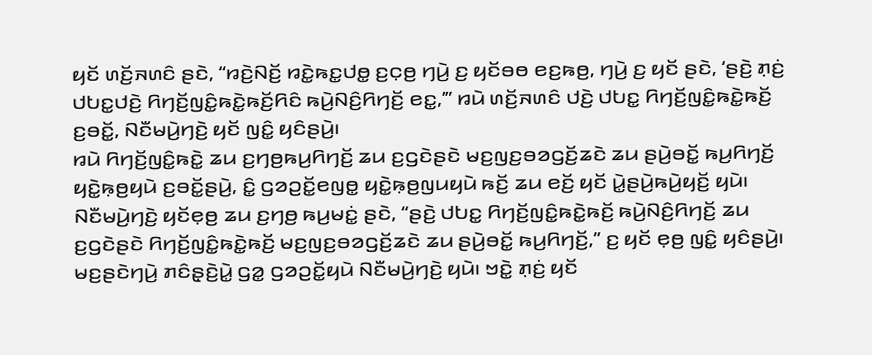ꤟꤢꤩ ꤛꤢꤩ꤬ꤏꤛꤢꤨ ꤔꤢꤧ, “ꤙꤢꤧ꤬ꤡꤢꤩ꤬ ꤙꤢꤧ꤭ꤒꤢ꤭ꤓꤥ꤭ ꤢ꤬ꤍ꤫ꤥ꤬ ꤚꤣꤧ꤬ ꤢ꤬ ꤟꤢꤩꤋꤥ ꤕꤢ꤬ꤒꤥ꤬, ꤚꤣꤧ꤬ ꤢ꤬ ꤟꤢꤩ ꤔꤢꤧ, ‘ꤔꤢꤧ꤬ ꤊ꤫ꤢꤦ꤬ ꤓꤝꤢ꤭ꤓꤢꤧ꤬ ꤖꤚꤢꤩ꤬ꤜꤢꤨ꤭ꤒꤢꤧ꤭ꤒꤢꤩ꤬ꤖꤢꤨ ꤒꤣꤧ꤬ꤡꤢꤨ꤬ꤖꤚꤢꤩ꤬ ꤕꤢ꤭,’” ꤙꤣꤧ ꤛꤢꤩ꤬ꤏꤛꤢꤨ ꤓꤢꤧ꤬ ꤓꤝꤢ꤭ ꤖꤚꤢꤩ꤬ꤜꤢꤨ꤭ꤒꤢꤧ꤭ꤒꤢꤩ꤬ ꤢ꤬ꤋꤢꤩ꤭, ꤡꤢꤪꤗꤣꤧ꤬ꤚꤢꤧ꤬ ꤟꤢꤩ ꤜꤢꤨ꤭ ꤟꤢꤨꤔꤣꤧ꤬꤯
ꤙꤣꤧ ꤖꤚꤢꤩ꤬ꤜꤢꤨ꤭ꤒꤢꤧ꤭ ꤘꤣ ꤢ꤬ꤚꤥ꤬ꤒꤣ꤬ꤖꤚꤢꤩ꤬ ꤘꤣ ꤢ꤬ꤞꤢꤧꤔꤢꤧ ꤗꤢ꤬ꤜꤢ꤬ꤋꤤꤞꤢꤩ꤬ꤘꤢꤧ ꤘꤣ ꤔꤣꤧ꤬ꤋꤢꤩ꤭ ꤒꤣ꤬ꤖꤚꤢꤩ꤬ ꤟꤢꤧ꤭ꤒ꤫ꤥ꤬ꤟꤣꤧ ꤢ꤬ꤋꤢꤩ꤭ꤔꤣꤧ꤬, ꤢꤨ꤭ ꤞꤤꤑꤢꤩ꤭ꤕꤜꤥ꤭ ꤟꤢꤧ꤭ꤒ꤫ꤥ꤬ꤜꤣꤟꤣꤧ ꤒꤢꤩ꤬ ꤘꤣ ꤕꤢꤩ꤬ ꤟꤢꤩ ꤣꤧ꤭ꤔꤣꤧ꤬ꤒꤣꤧ꤬ꤟꤢꤩ꤬ ꤟꤣꤧ꤯
ꤡꤢꤪꤗꤣꤧ꤬ꤚꤢꤧ꤬ ꤟꤢꤩꤕ꤫ꤥ꤬ ꤘꤣ ꤢ꤬ꤚꤥ꤬ ꤒꤣ꤬ꤗꤢꤦ꤭ ꤔꤢꤧ, “ꤔꤢꤧ꤬ ꤓꤝꤢ꤭ ꤖꤚꤢꤩ꤬ꤜꤢꤨ꤭ꤒꤢꤧ꤭ꤒꤢꤩ꤬ ꤒꤣꤧ꤬ꤡꤢꤨ꤬ꤖꤚꤢꤩ꤬ ꤘꤣ ꤢ꤬ꤞꤢꤧꤔꤢꤧ ꤖꤚꤢꤩ꤬ꤜꤢꤨ꤭ꤒꤢꤧ꤭ꤒꤢꤩ꤬ ꤗꤢ꤬ꤜꤢ꤬ꤋꤤꤞꤢꤩ꤬ꤘꤢꤧ ꤘꤣ ꤔꤣꤧ꤬ꤋꤢꤩ꤭ ꤒꤣ꤬ꤖꤚꤢꤩ꤬,” ꤢ꤬ ꤟꤢꤩ ꤕ꤫ꤥ꤬ ꤜꤢꤨ꤭ ꤟꤢꤨꤔꤣꤧ꤬꤯
ꤗꤢ꤬ꤔꤢꤧꤚꤣꤧ꤬ ꤊꤢꤨꤔ꤫ꤢꤧ꤬ꤣꤧ꤭ ꤞꤤ꤭ ꤞꤤꤑꤢꤩ꤭ꤟꤣꤧ ꤡꤢꤪꤗꤣꤧ꤬ꤚꤢꤧ꤬ ꤟꤣꤧ꤯ ꤠꤢꤧ꤭ ꤊ꤫ꤢꤦ꤬ ꤟꤢꤩ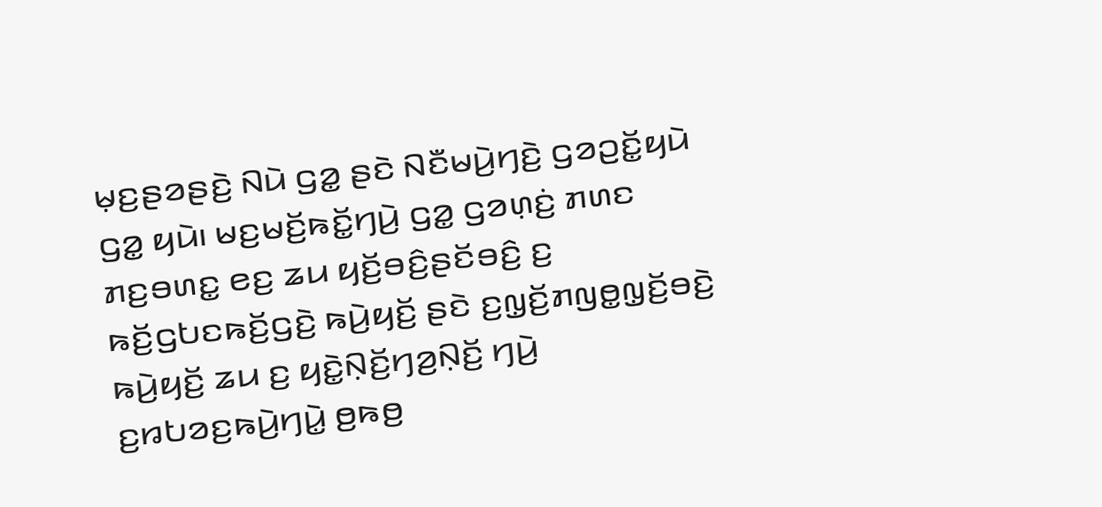ꤗ꤫ꤢ꤬ꤔꤤꤔꤢꤧ꤬ ꤡꤣꤧ ꤞꤤ꤭ ꤔꤢꤧ ꤡꤢꤪꤗꤣꤧ꤬ꤚꤢꤧ꤬ ꤞꤤꤑꤢꤩ꤭ꤟꤣꤧ ꤞꤤ꤭ ꤟꤣꤧ꤯ ꤗꤢ꤬ꤗꤢꤩ꤬ꤒꤢꤩ꤭ꤚꤣꤧ꤬ ꤞꤤ꤭ ꤞꤤꤛ꤫ꤢꤦ꤬ ꤊꤛꤢ ꤊꤢ꤬ꤋꤛꤢ꤭ ꤕꤢ꤬ ꤘꤣ ꤟꤢꤩ꤬ꤋꤢꤨ꤬ꤔꤢꤩꤋꤢꤨ꤬ ꤢ꤬ ꤒꤢꤩ꤬ꤞꤝꤢꤒꤢꤩ꤬ꤞꤢꤧ꤬ ꤒꤣꤧ꤬ꤟꤢꤩ꤬ ꤔꤢꤧ ꤢ꤬ꤜ꤫ꤢꤩ꤬ꤊꤜꤥ꤭ꤜ꤫ꤢꤩ꤬ꤋꤢꤧ꤬ ꤒꤣꤧ꤬ꤟꤢꤩ꤬ ꤘꤣ ꤢ꤬ ꤟꤢꤧ꤭ꤡ꤫ꤢꤩ꤬ꤚꤤ꤬ꤡ꤫ꤢꤩ꤬ ꤚꤣꤧ꤬ ꤢ꤬ꤙꤝꤤꤢ꤬ꤒꤣꤧ꤬ꤚꤣꤧ꤭ ꤥ꤬ꤒꤥ꤬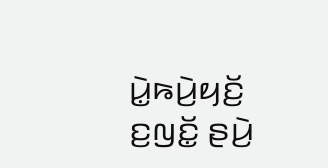ꤣꤧ꤭ꤒꤣꤧ꤬ꤟꤢꤩ꤬ ꤢ꤬ꤜꤢꤩ꤭ ꤔꤣꤧ꤬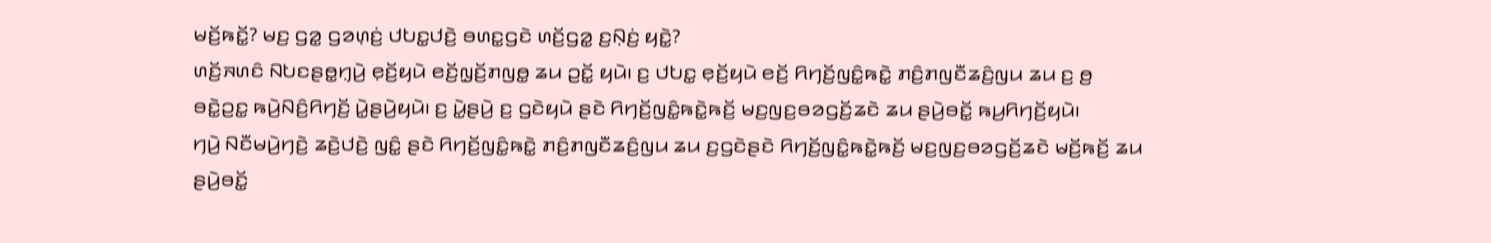ꤗꤢꤩ꤬ꤒꤢꤩ꤭? ꤗꤢ꤬ ꤞꤤ꤭ ꤞꤤꤛ꤫ꤢꤦ꤬ ꤓꤝꤢ꤭ꤓꤢꤧ꤬ ꤋꤛꤢ꤭ꤞꤢꤧ ꤛꤢꤩ꤬ꤞꤤ꤭ ꤢ꤬ꤡ꤫ꤢꤦ꤬ ꤟꤢꤧ꤭?
ꤛꤢꤩ꤬ꤏꤛꤢꤨ ꤡꤝꤢꤔꤥ꤭ꤚ꤫ꤣꤧ꤬ ꤕ꤫ꤢꤩ꤬ꤟꤣꤧ ꤕꤢꤩ꤬ꤜ꤫ꤢꤩ꤬ꤊꤜꤥ꤭ ꤘꤣ ꤑꤢꤩ꤭ ꤟꤣꤧ꤯ ꤢ꤬ ꤓꤝꤢ꤭ ꤕ꤫ꤢꤩ꤬ꤟꤣꤧ ꤕꤢꤩ꤬ ꤖꤚꤢꤩ꤬ꤜꤢꤨ꤭ꤒꤢꤧ꤭ ꤊꤢꤨ꤬ꤊꤜꤢꤪꤘꤢꤨ꤬ꤜꤣ ꤘꤣ ꤢ꤬ ꤥ꤬ ꤋꤢꤧ꤭ꤑꤢ꤭ ꤒꤣꤧ꤬ꤡꤢꤨ꤬ꤖꤚꤢꤩ꤬ ꤣꤧ꤭ꤔꤣꤧ꤬ꤟꤣꤧ꤯ ꤢ꤬ ꤣꤧ꤭ꤔꤣꤧ꤬ ꤢ꤬ ꤞꤢꤧꤟꤣꤧ ꤔꤢꤧ ꤖꤚꤢꤩ꤬ꤜꤢꤨ꤭ꤒꤢꤧ꤭ꤒꤢꤩ꤬ ꤗꤢ꤬ꤜꤢ꤬ꤋꤤꤞꤢꤩ꤬ꤘꤢꤧ ꤘꤣ ꤔꤣꤧ꤬ꤋꤢꤩ꤭ ꤒꤣ꤬ꤖꤚꤢꤩ꤬ꤟꤣꤧ꤯
ꤚꤣꤧ꤬ ꤡꤢꤪꤗꤣꤧ꤬ꤚꤢꤧ꤬ ꤘꤢꤧ꤬ꤓꤢꤧ꤬ ꤜꤢꤨ꤭ ꤔꤢꤧ ꤖꤚꤢꤩ꤬ꤜꤢꤨ꤭ꤒꤢꤧ꤭ ꤊꤢꤨ꤬ꤊꤜꤢꤪꤘꤢꤨ꤬ꤜꤣ ꤘꤣ ꤢ꤬ꤞꤢꤧꤔꤢꤧ ꤖꤚꤢꤩ꤬ꤜꤢꤨ꤭ꤒꤢꤧ꤭ꤒꤢꤩ꤬ ꤗꤢ꤬ꤜꤢ꤬ꤋꤤꤞꤢꤩ꤬ꤘꤢꤧ ꤗꤢꤩ꤬ꤒꤢꤩ꤬ ꤘꤣ ꤔꤣꤧ꤬ꤋꤢꤩ꤭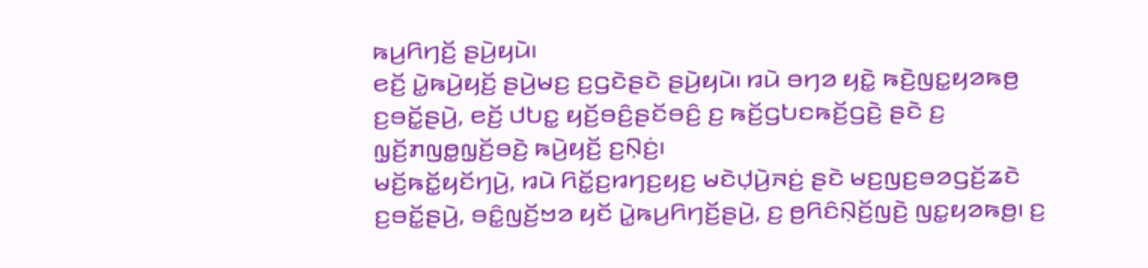ꤒꤣ꤬ꤖꤚꤢꤩ꤬ ꤔꤣꤧ꤬ꤟꤣꤧ꤯
ꤕꤢꤩ꤬ ꤣꤧ꤭ꤒꤣꤧ꤬ꤟꤢꤩ꤬ ꤔꤣꤧ꤬ꤗꤢ꤬ ꤢ꤬ꤞꤢꤧꤔꤢꤧ ꤔꤣꤧ꤬ꤟꤣꤧ꤯ ꤙꤣꤧ ꤋꤚꤤ ꤟꤢꤧ꤭ ꤒꤢꤧ꤬ꤜꤢ꤭ꤟꤤꤒꤥ꤬ ꤢ꤬ꤋꤢꤩ꤭ꤔꤣꤧ꤬, ꤕꤢꤩ꤬ ꤓꤝꤢ꤭ ꤟꤢꤩ꤬ꤋꤢꤨ꤬ꤔꤢꤩꤋꤢꤨ꤬ ꤢ꤬ ꤒꤢꤩ꤬ꤞꤝꤢꤒꤢꤩ꤬ꤞꤢꤧ꤬ ꤔꤢꤧ ꤢ꤬ ꤜ꤫ꤢꤩ꤬ꤊꤜꤥ꤭ꤜ꤫ꤢꤩ꤬ꤋꤢꤧ꤬ ꤒꤣꤧ꤬ꤟꤢꤩ꤬ ꤢ꤬ꤡ꤫ꤢꤦ꤬꤯
ꤗꤢꤩ꤬ꤒꤢꤩ꤭ꤟꤢꤩꤚꤣꤧ꤬, ꤙꤣꤧ ꤖꤢꤩ꤭ꤢ꤬ꤙꤚꤢ꤬ꤟꤢ꤬ ꤗꤢꤧꤓ꤫ꤣꤧ꤬ꤏꤢꤦ꤬ ꤔꤢꤧ ꤗꤢ꤬ꤜꤢ꤬ꤋꤤꤞꤢꤩ꤬ꤘꤢꤧ ꤢ꤬ꤋꤢꤩ꤭ꤔꤣꤧ꤬, ꤋꤢꤨ꤭ꤜꤢꤩ꤬ꤠꤤ ꤟꤢꤩ ꤣꤧ꤭ꤒꤣ꤬ꤖꤚꤢꤩ꤬ꤔꤣꤧ꤬, ꤢ꤬ ꤥ꤬ꤖꤢꤨꤡ꤫ꤢꤩ꤬ꤜꤢꤧ꤬ ꤜꤢ꤭ꤟꤤꤒꤥ꤬꤯ ꤢ꤬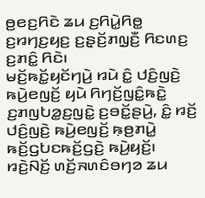ꤥ꤬ꤕꤢ꤬ꤖꤢꤧ ꤘꤣ ꤢ꤬ꤖꤣꤧ꤭ꤖꤥ꤭ ꤢ꤬ꤙꤚꤢ꤬ꤟꤢ꤬ ꤢ꤬ꤔ꤫ꤢꤩ꤬ꤊꤜ꤫ꤢꤪ꤬ ꤖꤢꤛꤢ꤬ ꤢ꤬ꤊꤢꤨ꤭ ꤖꤢꤧ꤯
ꤗꤢꤩ꤬ꤒꤢꤩ꤭ꤟꤢꤩꤚꤣꤧ꤬ ꤙꤣꤧ ꤢꤨ꤭ ꤓꤢꤨ꤬ꤜꤢꤧ꤬ ꤒꤣꤧ꤬ꤕꤜꤢꤩ꤬ ꤟꤣꤧ ꤖꤚꤢꤩ꤬ꤜꤢꤨ꤭ꤒꤢꤧ꤭ ꤢ꤬ꤊꤜꤝꤤ꤭ꤢ꤬ꤜꤢꤧ꤭ ꤢ꤬ꤋꤢꤩ꤭ꤔꤣꤧ꤬, ꤢꤨ꤭ ꤙꤢꤩ꤬ ꤓꤢꤨ꤬ꤜꤢꤧ꤬ ꤒꤣꤧ꤬ꤕꤜꤢꤩ꤬ ꤒ꤫ꤥ꤬ꤊꤣꤧ꤭ ꤒꤢꤩ꤬ꤞꤝꤢꤒꤢꤩ꤬ꤞꤢꤧ꤬ ꤒꤣꤧ꤬ꤟꤢꤩ꤬꤯
ꤙꤢꤧ꤬ꤡꤢꤩ꤬ ꤛꤢꤩ꤬ꤏꤛꤢꤨꤋꤚꤤ ꤘꤣ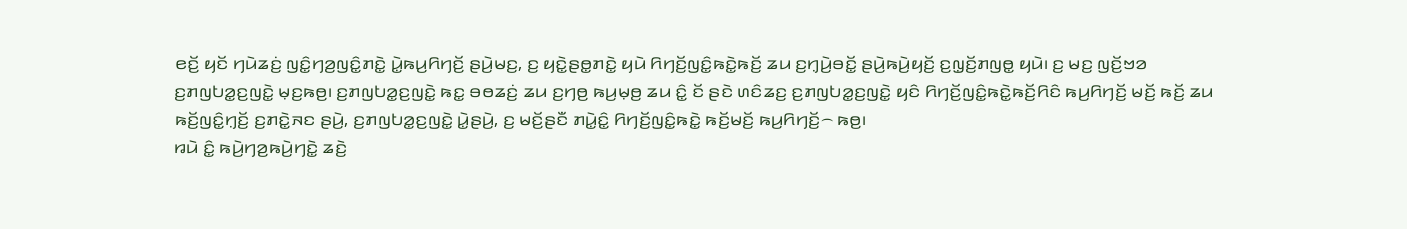ꤕꤢꤩ꤬ ꤟꤢꤩ ꤚꤣꤧꤘꤢꤦ꤬ ꤜꤢꤨ꤭ꤚꤤ꤬ꤜꤢꤨ꤭ꤊꤢꤧ꤭ ꤣꤧ꤭ꤒꤣ꤬ꤖꤚꤢꤩ꤬ ꤔꤣꤧ꤬ꤗꤢ꤬, ꤢ꤬ ꤟꤢꤧ꤭ꤔꤥ꤭ꤊꤢꤧ꤭ ꤟꤣꤧ ꤖꤚꤢꤩ꤬ꤜꤢꤨ꤭ꤒꤢꤧ꤭ꤒꤢꤩ꤬ ꤘꤣ ꤢ꤬ꤚ꤫ꤣꤧ꤬ꤋꤢꤩ꤭ ꤔꤣꤧ꤬ꤒꤣꤧ꤬ꤟꤢꤩ꤬ ꤢ꤬ꤜ꤫ꤢꤩ꤬ꤊꤜꤥ꤭ ꤟꤣꤧ꤯ ꤢ꤬ ꤗꤢ꤬ ꤜꤢꤩ꤬ꤠꤤ ꤢ꤬ꤊꤜꤝꤤ꤭ꤢ꤬ꤜꤢꤧ꤭ ꤗ꤫ꤢ꤬ꤒꤥ꤬꤯ ꤢ꤬ꤊꤜꤝꤤ꤭ꤢ꤬ꤜꤢꤧ꤭ ꤒꤢ꤭ ꤋꤥꤘꤢꤦ꤬ ꤘꤣ ꤢ꤬ꤚꤥ꤬ ꤒꤣ꤬ꤗ꤫ꤥ꤬ ꤘꤣ ꤢꤨ꤭ ꤢꤩ ꤔꤢꤧ ꤛꤢꤨꤘꤢ꤬ ꤢ꤬ꤊꤜꤝꤤ꤭ꤢ꤬ꤜꤢꤧ꤭ ꤟꤢꤨ ꤖꤚꤢꤩ꤬ꤜꤢꤨ꤭ꤒꤢꤧ꤭ꤒꤢꤩ꤬ꤖꤢꤨ ꤒꤣ꤬ꤖꤚꤢꤩ꤬ ꤗꤢꤩ꤬ ꤒꤢꤩ꤬ ꤘꤣ ꤒꤢꤩ꤬ꤜꤢꤨ꤭ꤚ꤫ꤢꤩ꤬ ꤢ꤬ꤊꤢꤧ꤭ꤏꤢ ꤔꤣꤧ꤬, ꤢ꤬ꤊꤜꤝꤤ꤭ꤢ꤬ꤜꤢꤧ꤭ ꤣꤧ꤭ꤔꤣꤧ꤬, ꤢ꤬ ꤗꤢꤩ꤬ꤔꤢꤪ ꤊꤣꤧ꤭ꤢꤨ꤭ ꤖꤚꤢꤩ꤬ꤜꤢꤨ꤭ꤒꤢꤧ꤭ ꤒꤢꤩ꤬ꤗꤢꤩ꤬ ꤒꤣ꤬ꤖꤚꤢꤩ꤬꤮ ꤒꤥ꤬꤯
ꤙꤣꤧ ꤢꤨ꤭ ꤒꤣꤧ꤬ꤚꤤ꤬ꤒꤣꤧ꤬ꤚꤢꤧ꤭ ꤘꤢꤧ꤬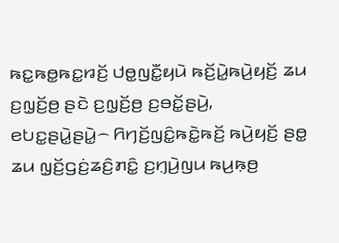ꤒꤢ꤭ꤒꤥ꤭ꤒꤢ꤭ꤙꤢꤩ꤬ ꤓꤥ꤭ꤜꤢꤪ꤭ꤟꤣꤧ ꤒꤢꤩ꤬ꤣꤧ꤭ꤒꤣꤧ꤬ꤟꤢꤩ꤬ ꤘꤣ ꤢ꤬ꤜ꤫ꤢꤩ꤬ꤥ꤬ ꤔꤢꤧ ꤢ꤬ꤜ꤫ꤢꤩ꤬ꤥ꤬ ꤢ꤬ꤋꤢꤩ꤭ꤔꤣꤧ꤬, ꤕꤝꤢ꤭ꤔꤣꤧ꤭ꤔꤣꤧ꤭꤮ ꤖꤚꤢꤩ꤬ꤜꤢꤨ꤭ꤒꤢꤧ꤭ꤒꤢꤩ꤬ ꤒꤣꤧ꤬ꤟꤢꤩ꤬ ꤔꤥ꤭ ꤘꤣ ꤜ꤫ꤢꤩ꤬ꤞꤢꤦ꤬ꤘꤢꤨ꤬ꤊꤢꤨ꤭ ꤢ꤬ꤚ꤫ꤣꤧ꤬ꤜꤣ ꤒꤣ꤬ꤒ꤫ꤥ꤬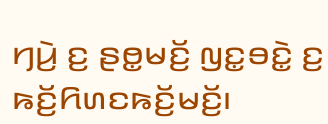ꤚꤣꤧ꤬ ꤢ꤬ ꤔꤥ꤭ꤗꤢꤩ꤬ ꤜꤢ꤭ꤋꤢꤧ꤭ ꤢ꤬ ꤒꤢꤩ꤬ꤖꤛꤢꤒꤢꤩ꤬ꤗꤢꤩ꤬꤯